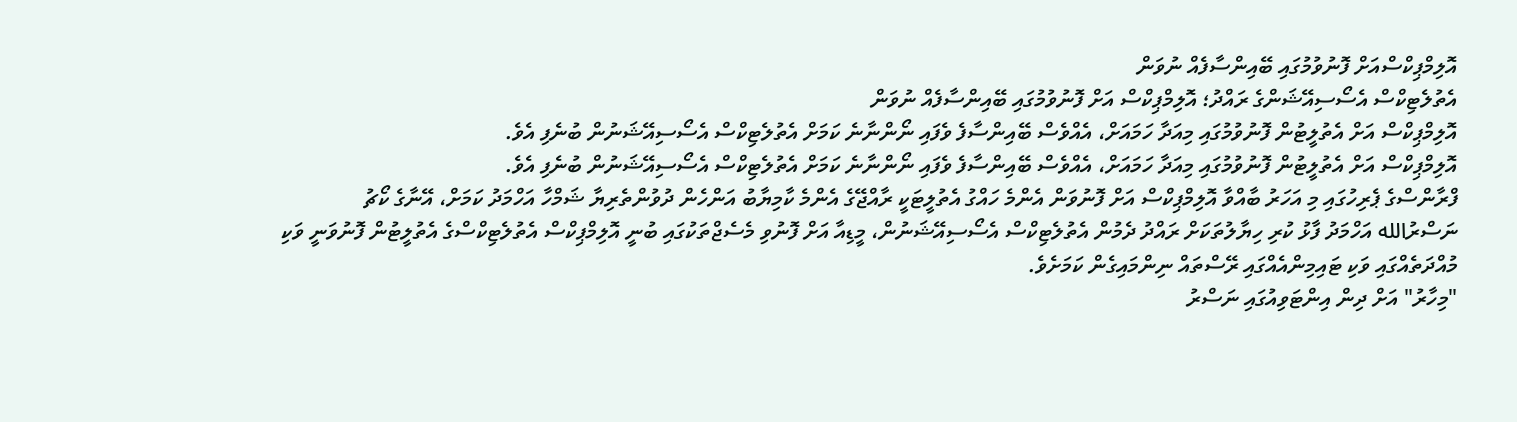އޮލިމްޕިކްސްއަށް ފޮނުވުމުގައި ބޭއިންސާފެއް ނުވަން
އެތުލެޓިކްސް އެސޯސިއޭޝަންގެ ރައްދު؛ އޮލިމްޕިކްސް އަށް ފޮނުވުމުގައި ބޭއިންސާފެއް ނުވަން
އޮލިމްޕިކްސް އަށް އެތުލީޓުން ފޮނުވުމުގައި މިއަދާ ހަމައަށް، އެއްވެސް ބޭއިންސާފެ ވެފައި ނޯންނާނެ ކަމަށް އެތުލެޓިކްސް އެސޯސިއޭޝަނުން ބުނެފި އެވެ.
އޮލިމްޕިކްސް އަށް އެތުލީޓުން ފޮނުވުމުގައި މިއަދާ ހަމައަށް، އެއްވެސް ބޭއިންސާފެ ވެފައި ނޯންނާނެ ކަމަށް އެތުލެޓިކްސް އެސޯސިއޭޝަނުން ބުނެފި އެވެ.
ފްރާންސްގެ ޕެރިހުގައި މި އަހަރު ބާއްވާ އޮލިމްޕިކްސް އަށް ފޮނުވަން އެންމެ ހައްގު އެތުލީޓަކީ ރާއްޖޭގެ އެންމެ ކާމިޔާބު އަންހެން ދުވުންތެރިޔާ ޝަމްހާ އަހްމަދު ކަމަށް، އޭނާގެ ކޯޗު ނަސްރުالله އަހްމަދު ފާޅު ކުރި ހިޔާލުތަކަށް ރައްދު ދެމުން އެތުލެޓިކްސް އެސޯސިއޭޝަނުން، މީޑިއާ އަށް ފޮނުވި މެސެޖްތަކުގައި ބުނީ އޮލިމްޕިކްސް އެތުލެޓިކްސްގެ އެތުލީޓުން ފޮނުވަނީ ވަކި މުއްދަތެއްގައި ވަކި ޓައިމިންއެއްގައި ރޭސްތައް ނިންމައިގެން ކަމަށެވެ.
"މިހާރު" އަށް ދިން އިންޓަވިއުގައި ނަސްރު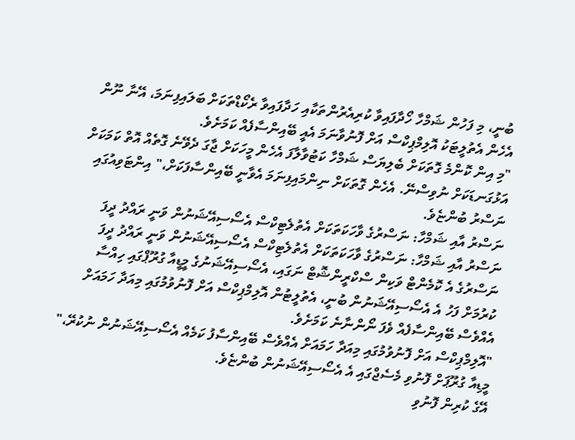ބުނީ، މި ފަހުން ޝަމްހާ ހޯދާފައިވާ ކުރިއެރުންތަކާއި ހަދާފައިވާ ރެކޯޑްތަކަށް ބަލައިފިނަމަ، އޭނާ ނޫން އެހެން އެތުލީޓަކު އޮލިމްޕިކްސް އަށް ފޮނުވާނަމަ އެއީ ބޭއިންސާފެއް ކަމަށެވެ.
"މި އިން ކޮންމެ ގޮތަކަށް ބެލިޔަސް ޝަމްހާ ކަޓުވާލާފަ އެހެން މީހަކަށް ޖާގަ ދެވޭނެ ގޮތެއް އޮތް ކަމަކަށް އަޅުގަނޑަކަށް ނުވިސްނޭ. އެހެން ގޮތަކަށް ނިންމައިފިނަމަ އެވާނީ ބޭއިންސާފަކަށް،" އިންޓަވިއުގައި ނަސްރު ބުންޏެވެ.
ނަސްރު އާއި ޝަމްހާ: ނަސްރުގެ ވާހަކަތަކަށް އެތުލެޓިކްސް އެސޯސިއޭޝަނުން ވަނީ ރައްދު ދީފަ
ނަސްރު އާއި ޝަމްހާ: ނަސްރުގެ ވާހަކަތަކަށް އެތުލެޓިކްސް އެސޯސިއޭޝަނުން ވަނީ ރައްދު ދީފަ
ނަސްރުގެ އެ ކޮމެންޓް ވަކިން ސްކްރީންޝޮޓް ނަގައި، އެސޯސިއޭޝަނުގެ މީޑީއާ ގުރޫޕްގައި ހިއްސާ ކުރުމަށް ފަހު އެ އެސޯސިއޭޝަނުން ބުނީ، އެތުލީޓުން އޮލިމްޕިކްސް އަށް ފޮނުވުމުގައި މިއަދާ ހަމައަށް އެއްވެސް ބޭއިންސާފެއް ވެފަ ނޯންނާނެ ކަމަށެވެ.
"އޮލިމްޕިކްސް އަށް ފޮނުވުމުގައި މިއަދާ ހަމައަށް އެއްވެސް ބޭއިންސާފު ކަމެއް އެސޯސިއޭޝަނުން ނުކުރޭ،" މީޑިއާ ގުރޫޕަށް ފޮނުވި މެސެޖްގައި އެ އެސޯސިއޭޝަނުން ބުންޏެވެ.
އޭގެ ކުރިން ފޮނުވި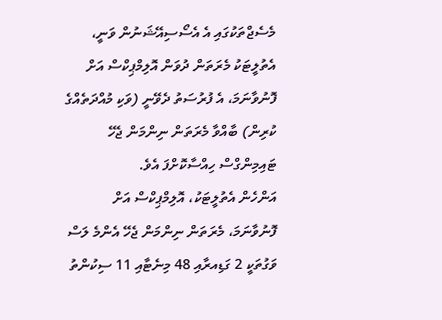މެސެޖްތަކުގައި އެ އެސޯސިއޭޝަނުން ވަނީ، އެތުލީޓަކު މެރަތަން ދުވަން އޮލިމްޕިކްސް އަށް ފޮނުވާނަމަ، އެ ފުރުސަތު ދެވޭނީ (ވަކި މުއްދަތެއްގެ ކުރިން) ބާއްވާ މެރަތަން ނިންމަން ޖެހޭ ޓައިމިންގްސް ހިއްސާކޮށްފަ އެވެ.
އަންހެން އެތުލީޓަކު، އޮލިމްޕިކްސް އަށް ފޮނުވާނަމަ، މެރަތަން ނިންމަން ޖެހޭ އެންމެ ލަސް ވަގުތަކީ 2 ގަޑިއރާއި 48 މިނެޓާއި 11 ސިކުންތު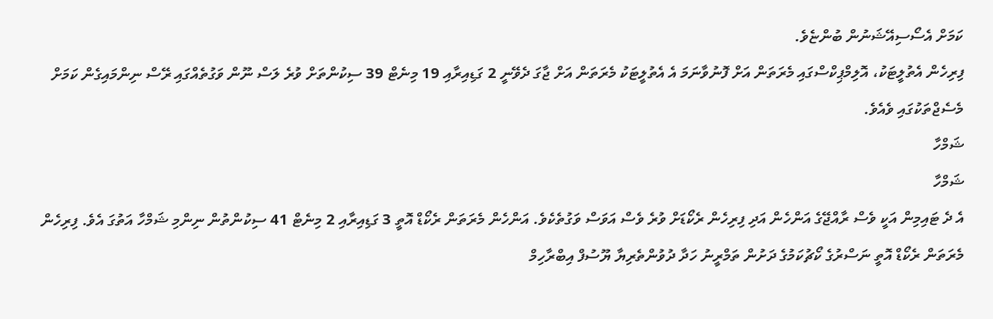ކަމަށް އެސޯސިއޭޝަނުން ބުންޏެވެ.
ފިރިހެން އެތުލީޓަކު، އޮލިމްޕިކްސްގައި މެރަތަން އަށް ފޮނުވާނަމަ އެ އެތުލީޓަކު މެރަތަން އަށް ޖާގަ ދެވޭނީ 2 ގަޑިއިރާއި 19 މިނެޓް 39 ސިކުންތަށް ވުރެ ލަސް ނޫން ވަގުތެއްގައި ރޭސް ނިންމައިގެން ކަމަށް މެސެޖްތަކުގައި ވެއެވެ.
ޝަމްހާ
ޝަމްހާ
އެ ދެ ޓައިމިން އަކީ ވެސް ރާއްޖޭގެ އަންހެން އަދި ފިރިހެން ރެކޯޑަށް ވުރެ ވެސް އަވަސް ވަގުތެކެވެ. އަންހެން މެރަތަން ރެކޯޑް އޮތީ 3 ގަޑިއިރާއި 2 މިނެޓް 41 ސިކުންތުން ނިންމި ޝަމްހާ އަތުގަ އެވެ. ފިރިހެން މެރަތަން ރެކޯޑް އޮތީ ނަސްރުގެ ކޯޗުކަމުގެ ދަށުން ތަމްރީނު ހަދާ ދުވުންތެރިޔާ ޔޫސުފް އިބްރާހިމް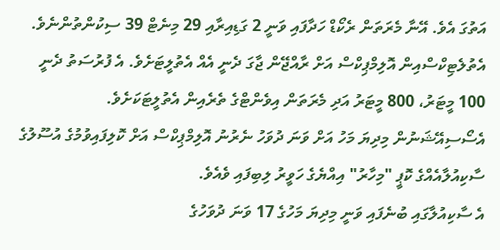އަތުގަ އެވެ. އޭނާ މެރަތަން ރެކޯޑް ހަދާފައި ވަނީ 2 ގަޑިއިރާއި 29 މިނެޓް 39 ސިކުންތުންނެވެ.
އެތުލެޓިކްސްއިން އޮލިމްޕިކްސް އަށް ރާއްޖޭން ޖާގަ ދެނީ އެއް އެތުލީޓަށެވެ. އެ ފުރުސަތު ދެނީ 100 މީޓަރު، 800 މީޓަރު އަދި މެރަތަން އިވެންޓްގެ ތެރެއިން އެތުލީޓަކަށެވެ.
އެސޯސިއޭޝަނުން މިދިޔަ މަހު އަށް ވަނަ ދުވަހު ނެރުނު އޮލިމްޕިކްސް އަށް ކޮލިފައިވުމުގެ އުސޫލުގެ ސާކިއުލާއެއްގެ ކޮޕީ "މިހާރު" އިއްޔެގެ ހަވީރު ލިބިފައި ވެއެވެ.
އެ ސާކިއުލާގައި ބުނެފައި ވަނީ މިދިޔަ މަހުގެ 17 ވަނަ ދުވަހުގެ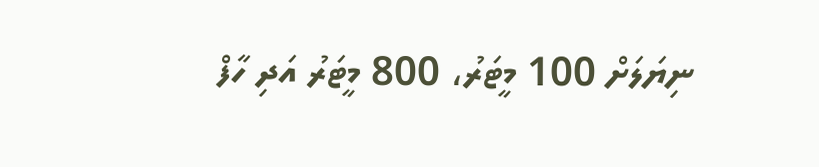ނިޔަލަށް 100 މީޓަރު، 800 މީޓަރު އަދި ހާފް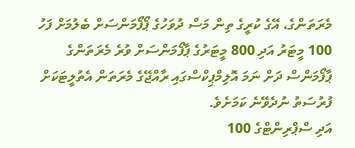މެރަތަންގެ، އޭގެ ކުރީގެ ތިން މަސް ދުވަހުގެ ޕޯފޯމަންސަށް ބެލުމަށް ފަހު 100 މީޓަރު އަދި 800 މީޓަރުގެ ޕާފޯމަންސަށް ވުރެ މެރަތަންގެ ޕާފޯމަންސް ދަށް ނަމަ އޮލިމްޕިކްސްގައި ރާއްޖޭގެ މެރަތަން އެތުލީޓަކަށް ފުރުސަތު ނުދެވޭނެ ކަމަށެވެ.
އަދި ސްޕްރިންޓްގެ 100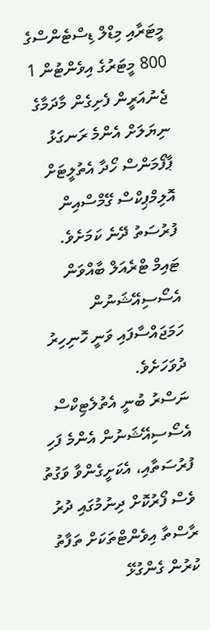މީޓަރާއި މިޑްލް ޑިސްޓެންސްގެ 800 މީޓަރުގެ އިވެންޓުން 1 ޖެނުއަރީން ފެށިގެން މާދަމާގެ ނިޔަލަށް އެންމެ ރަނގަޅު ޕާފޯމަންސް ހޯދާ އެތުލީޓަށް އޮލިމްޕިކްސް ގޭމްސްއިން ފުރުސަތު ދޭނެ ކަމަށެވެ.
ޓައިމް ޓްރެއަލް ބާއްވަން އެސޯސިއޭޝަނުން ހަމަޖައްސާފައި ވަނީ ހޮނިހިރު ދުވަހަށެވެ.
ނަސްރު ބުނީ އެތުލެޓިކްސް އެސޯސިއޭޝަނުން އެންމެ ފަހި ފުރުސަތާއި، އެކަށީގެންވާ ވަގުތު ވެސް ފޯރުކޮށް ދިނުމުގައި ދުރު ރާސްތާ އިވެންޓްތަކަށް ތަފާތު ކުރުން ގެންގުޅޭ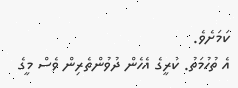ކަމަށެވެ.
އެ ތުހުމަތު. ކުރީގެ އެހެން ދުވުންތެރިން ވެސް މީގެ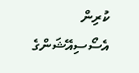ކުރިން އެސޯސިއޭޝަންގެ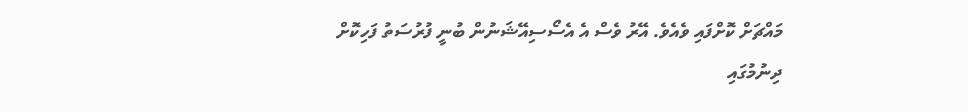މައްޗަށް ކޮށްފައި ވެއެވެ. އޭރު ވެސް އެ އެސޯސިއޭޝަނުން ބުނީ ފުރުސަތު ފަހިކޮށް ދިނުމުގައި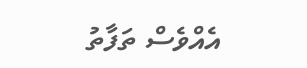އެއްވެސް ތަފާތު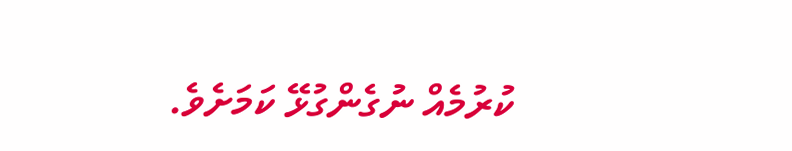ކުރުމެއް ނުގެންގުޅޭ ކަމަށެވެ.